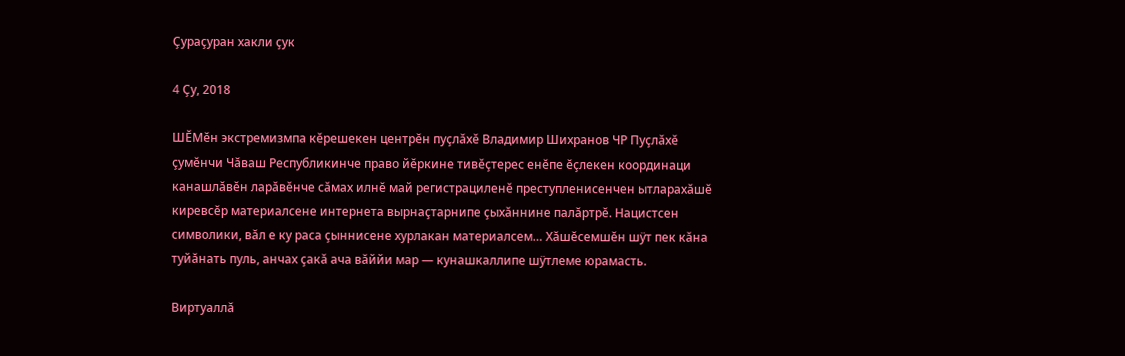Çураçуран хакли çук

4 Çу, 2018

ШĔМĕн экстремизмпа кĕрешекен центрĕн пуçлăхĕ Владимир Шихранов ЧР Пуçлăхĕ çумĕнчи Чăваш Республикинче право йĕркине тивĕçтерес енĕпе ĕçлекен координаци канашлăвĕн ларăвĕнче сăмах илнĕ май регистрациленĕ преступленисенчен ытларахăшĕ киревсĕр материалсене интернета вырнаçтарнипе çыхăннине палăртрĕ. Нацистсен символики, вăл е ку раса çыннисене хурлакан материалсем… Хăшĕсемшĕн шÿт пек кăна туйăнать пуль, анчах çакă ача вăййи мар — кунашкаллипе шÿтлеме юрамасть.

Виртуаллă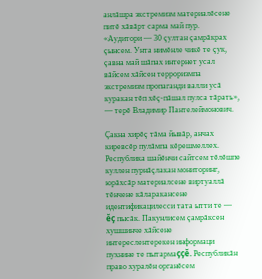анлăшра экстремизм материалĕсене питĕ хăвăрт сарма май пур. «Аудитори — 30 çултан çамрăкрах çынсем. Унта нимĕнле чикĕ те çук, çавна май шăпах интернет усал вăйсем хăйсен терроризмпа экстремизм пропаганди валли усă куракан тĕп хĕç-пăшал пулса тăрать», — терĕ Владимир Пантелеймонович.

Çакна хирĕç тăма йывăр, анчах киревсĕр пулăмпа кĕрешмеллех. Республика шайĕнчи сайтсем тĕлĕшпе куллен пурнăçлакан мониторинг, юрăхсăр материалсене виртуаллă тĕнчене кăларакансене идентификацилесси тата ытти те — ĕç пысăк. Пакунлисем çамрăксен хушшинче хăйсене интереслентерекен информаци пухнине те пытармаççĕ. Республикăн право хуралĕн органĕсем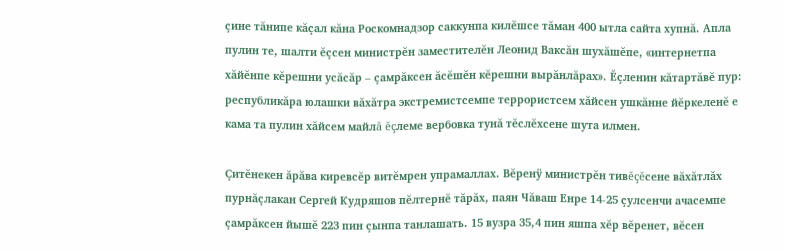çине тăнипе кăçал кăна Роскомнадзор саккунпа килĕшсе тăман 400 ытла сайта хупнă. Апла пулин те, шалти ĕçсен министрĕн заместителĕн Леонид Ваксăн шухăшĕпе, «интернетпа хăйĕнпе кĕрешни усăсăр – çамрăксен ăсĕшĕн кĕрешни вырăнлăрах». Ĕçленин кăтартăвĕ пур: республикăра юлашки вăхăтра экстремистсемпе террористсем хăйсен ушкăнне йĕркеленĕ е кама та пулин хăйсем майлă ĕçлеме вербовка тунă тĕслĕхсене шута илмен.

Çитĕнекен ăрăва киревсĕр витĕмрен упрамаллах. Вĕренÿ министрĕн тивĕçĕсене вăхăтлăх пурнăçлакан Сергей Кудряшов пĕлтернĕ тăрăх, паян Чăваш Енре 14-25 çулсенчи ачасемпе çамрăксен йышĕ 223 пин çынпа танлашать. 15 вузра 35,4 пин яшпа хĕр вĕренет, вĕсен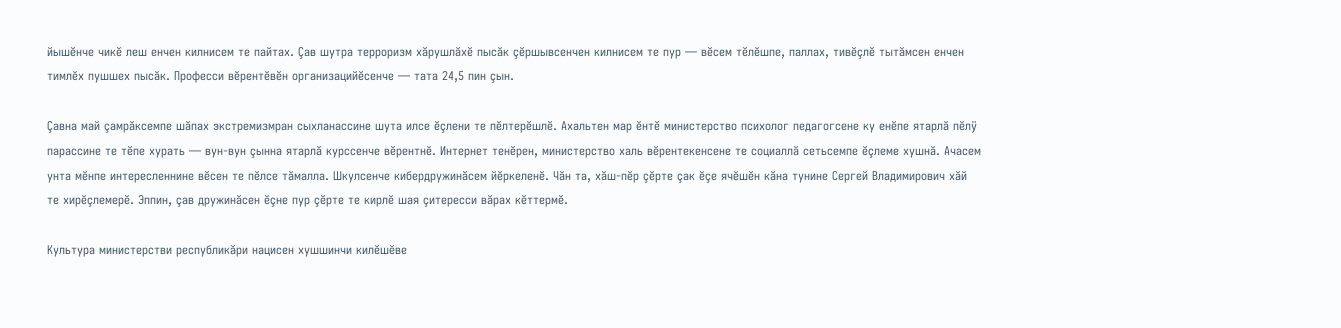йышĕнче чикĕ леш енчен килнисем те пайтах. Çав шутра терроризм хăрушлăхĕ пысăк çĕршывсенчен килнисем те пур — вĕсем тĕлĕшпе, паллах, тивĕçлĕ тытăмсен енчен тимлĕх пушшех пысăк. Професси вĕрентĕвĕн организацийĕсенче — тата 24,5 пин çын.

Çавна май çамрăксемпе шăпах экстремизмран сыхланассине шута илсе ĕçлени те пĕлтерĕшлĕ. Ахальтен мар ĕнтĕ министерство психолог педагогсене ку енĕпе ятарлă пĕлÿ парассине те тĕпе хурать — вун-вун çынна ятарлă курссенче вĕрентнĕ. Интернет тенĕрен, министерство халь вĕрентекенсене те социаллă сетьсемпе ĕçлеме хушнă. Ачасем унта мĕнпе интересленнине вĕсен те пĕлсе тăмалла. Шкулсенче кибердружинăсем йĕркеленĕ. Чăн та, хăш-пĕр çĕрте çак ĕçе ячĕшĕн кăна тунине Сергей Владимирович хăй те хирĕçлемерĕ. Эппин, çав дружинăсен ĕçне пур çĕрте те кирлĕ шая çитересси вăрах кĕттермĕ.

Культура министерстви республикăри нацисен хушшинчи килĕшĕве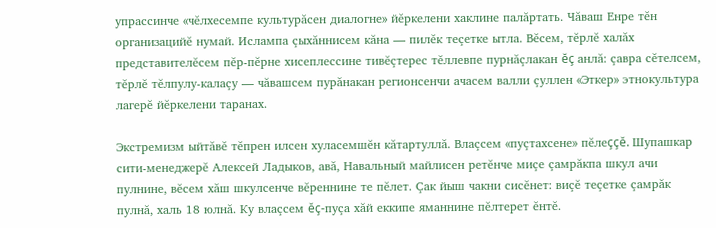упрассинче «чĕлхесемпе культурăсен диалогне» йĕркелени хаклине палăртать. Чăваш Енре тĕн организацийĕ нумай. Ислампа çыхăннисем кăна — пилĕк теçетке ытла. Вĕсем, тĕрлĕ халăх представителĕсем пĕр-пĕрне хисеплессине тивĕçтерес тĕллевпе пурнăçлакан ĕç анлă: çавра сĕтелсем, тĕрлĕ тĕлпулу-калаçу — чăвашсем пурăнакан регионсенчи ачасем валли çуллен «Эткер» этнокультура лагерĕ йĕркелени таранах.

Экстремизм ыйтăвĕ тĕпрен илсен хуласемшĕн кăтартуллă. Влаçсем «пуçтахсене» пĕлеççĕ. Шупашкар сити-менеджерĕ Алексей Ладыков, авă, Навальный майлисен ретĕнче миçе çамрăкпа шкул ачи пулнине, вĕсем хăш шкулсенче вĕреннине те пĕлет. Çак йыш чакни сисĕнет: виçĕ теçетке çамрăк пулнă, халь 18 юлнă. Ку влаçсем ĕç-пуçа хăй еккипе яманнине пĕлтерет ĕнтĕ.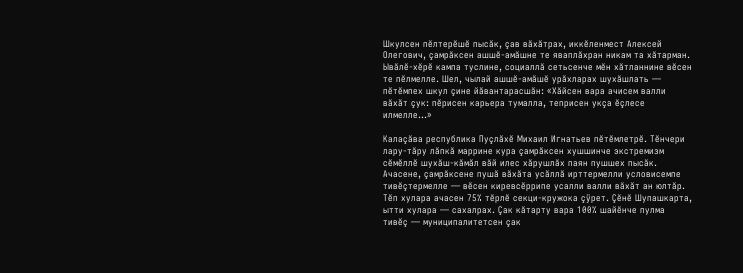Шкулсен пĕлтерĕшĕ пысăк, çав вăхăтрах, иккĕленмест Алексей Олегович, çамрăксен ашшĕ-амăшне те яваплăхран никам та хăтарман. Ывăлĕ-хĕрĕ кампа туслине, социаллă сетьсенче мĕн хăтланнине вĕсен те пĕлмелле. Шел, чылай ашшĕ-амăшĕ урăхларах шухăшлать — пĕтĕмпех шкул çине йăвантарасшăн: «Хăйсен вара ачисем валли вăхăт çук: пĕрисен карьера тумалла, теприсен укçа ĕçлесе илмелле…»

Калаçăва республика Пуçлăхĕ Михаил Игнатьев пĕтĕмлетрĕ. Тĕнчери лару-тăру лăпкă маррине кура çамрăксен хушшинче экстремизм сĕмĕллĕ шухăш-кăмăл вăй илес хăрушлăх паян пушшех пысăк. Ачасене, çамрăксене пушă вăхăта усăллă ирттермелли условисемпе тивĕçтермелле — вĕсен киревсĕррипе усалли валли вăхăт ан юлтăр. Тĕп хулара ачасен 75% тĕрлĕ секци-кружока çÿрет. Çĕнĕ Шупашкарта, ытти хулара — сахалрах. Çак кăтарту вара 100% шайĕнче пулма тивĕç — муниципалитетсен çак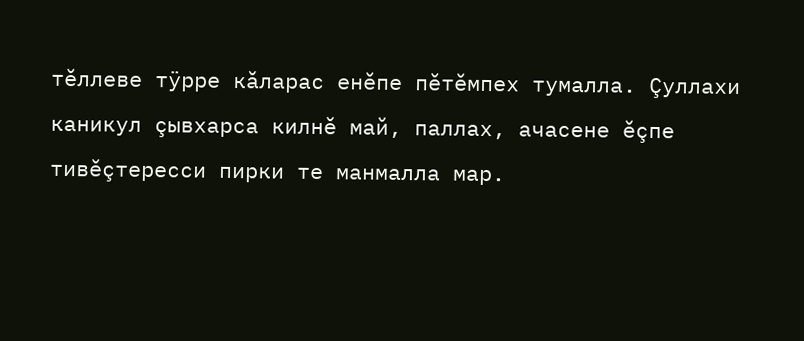тĕллеве тÿрре кăларас енĕпе пĕтĕмпех тумалла. Çуллахи каникул çывхарса килнĕ май, паллах, ачасене ĕçпе тивĕçтересси пирки те манмалла мар.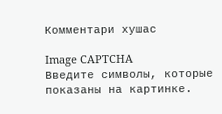Комментари хушас

Image CAPTCHA
Введите символы, которые показаны на картинке.